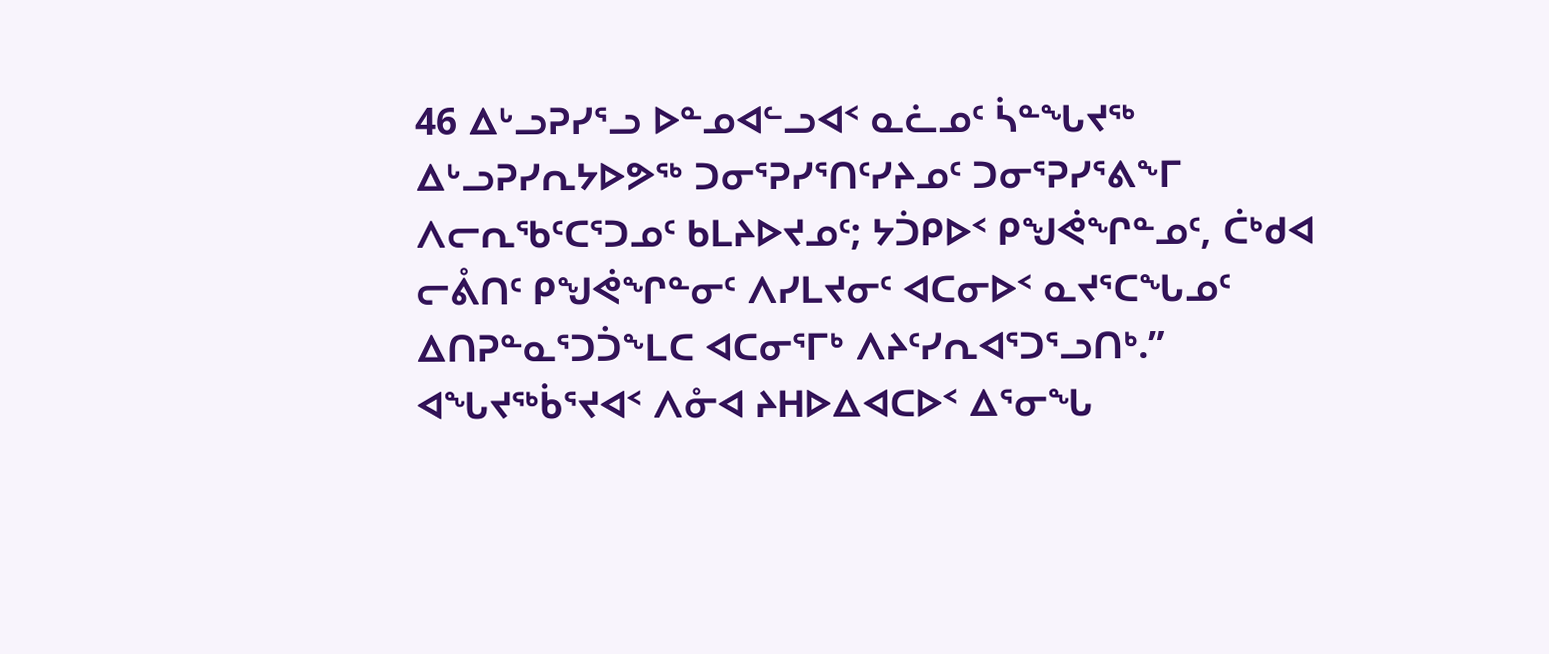46 ᐃᒡᓗᕈᓯᕐᓗ ᐅᓐᓄᐊᓪᓗᐊᑉ ᓇᓛᓄᑦ ᓵᓐᖓᔪᖅ ᐃᒡᓗᕈᓯᕆᔭᐅᕗᖅ ᑐᓂᕐᕈᓯᕐᑎᑦᓯᔨᓄᑦ ᑐᓂᕐᕈᓯᕐᕕᖕᒥ ᐱᓕᕆᖃᑦᑕᕐᑐᓄᑦ ᑲᒪᔨᐅᔪᓄᑦ; ᔭᑑᑭᐅᑉ ᑭᖑᕚᖏᓐᓄᑦ, ᑖᒃᑯᐊ ᓕᕔᑎᑦ ᑭᖑᕚᖏᓐᓂᑦ ᐱᓯᒪᔪᓂᑦ ᐊᑕᓂᐅᑉ ᓇᔪᕐᑕᖓᓄᑦ ᐃᑎᕈᓐᓇᕐᑐᑑᖕᒪᑕ ᐊᑕᓂᕐᒥᒃ ᐱᔨᑦᓯᕆᐊᕐᑐᕐᓗᑎᒃ.”
ᐊᖓᔪᖅᑳᕐᔪᐊᑉ ᐱᓁᐊ ᔨᕼᐅᐃᐊᑕᐅᑉ ᐃᕐᓂᖓ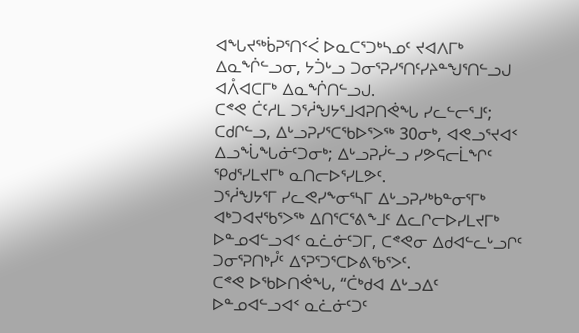ᐊᖓᔪᖅᑳᕈᕐᑎᑉᐹ ᐅᓇᑕᕐᑐᒃᓴᓄᑦ ᔪᐊᐱᒥᒃ ᐃᓇᖐᓪᓗᓂ, ᔭᑑᒡᓗ ᑐᓂᕐᕈᓯᕐᑎᑦᓯᔨᓐᖑᕐᑎᓪᓗᒍ ᐊᐰᐊᑕᒥᒃ ᐃᓇᖐᑎᓪᓗᒍ.
ᑕᕝᕙ ᑖᑦᓱᒪ ᑐᕐᓲᖑᔭᕐᒧᐊᕈᑎᕚᖓ ᓯᓚᓪᓕᕐᒧᑦ; ᑕᑯᒋᓪᓗ, ᐃᒡᓗᕈᓯᕐᑕᖃᐅᕐᐳᖅ 30ᓂᒃ, ᐊᕙᓗᕐᔪᐊᑉ ᐃᓗᖔᖓᓃᑦᑐᓂᒃ; ᐃᒡᓗᕈᓰᓪᓗ ᓯᕗᕋᓕᒫᖏᑦ ᕿᑯᕐᓯᒪᔪᒥᒃ ᓇᑎᓕᐅᕐᓯᒪᕗᑦ.
ᑐᕐᓲᖑᔭᕐᒥ ᓯᓚᕙᓯᖕᓂᕐᓴᒥ ᐃᒡᓗᕈᓯᒃᑲᓐᓂᕐᒥᒃ ᐊᒃᑐᐊᔪᖃᕐᐳᖅ ᐃᑎᕐᑕᕐᕕᖕᒧᑦ ᐃᓚᒋᓕᐅᓯᒪᔪᒥᒃ ᐅᓐᓄᐊᓪᓗᐊᑉ ᓇᓛᓃᑦᑐᒥ, ᑕᕝᕙᓂ ᐃᑯᐊᓪᓚᒡᓗᒋᑦ ᑐᓂᕐᕈᑎᒃᓮᑦ ᐃᕐᕈᕐᑐᕐᑕᐅᕕᖃᕐᐳᑦ.
ᑕᕝᕙ ᐅᖃᐅᑎᕚᖓ, “ᑖᒃᑯᐊ ᐃᒡᓗᐃᑦ ᐅᓐᓄᐊᓪᓗᐊᑉ ᓇᓛᓃᑦᑐᑦ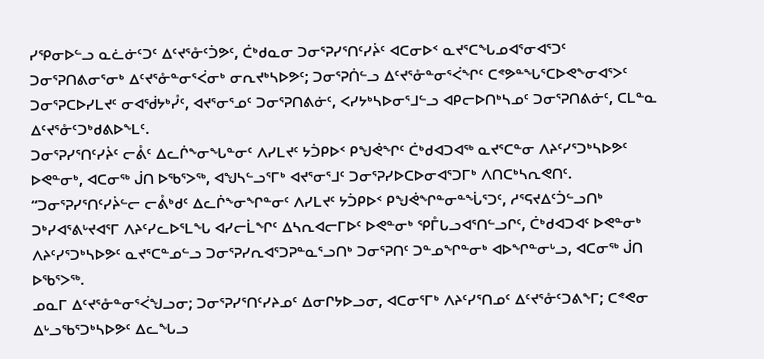ᓯᕿᓂᐅᓪᓗ ᓇᓛᓃᑦᑐᑦ ᐃᑦᔪᕐᓁᑦᑑᕗᑦ, ᑖᒃᑯᓇᓂ ᑐᓂᕐᕈᓯᕐᑎᑦᓯᔩᑦ ᐊᑕᓂᐅᑉ ᓇᔪᕐᑕᖓᓄᐊᕐᓂᐊᕐᑐᑦ ᑐᓂᕐᕈᑎᕕᓂᕐᓂᒃ ᐃᑦᔪᕐᓁᓐᓂᕐᐹᓂᒃ ᓂᕆᔪᒃᓴᐅᕗᑦ; ᑐᓂᕐᕈᑏᓪᓗ ᐃᑦᔪᕐᓁᓐᓂᕐᐹᖏᑦ ᑕᕝᕗᓐᖓᕐᑕᐅᕙᖕᓂᐊᕐᐳᑦ ᑐᓂᕐᕈᑕᐅᓯᒪᔪᑦ ᓂᐊᖂᔭᒃᓮᑦ, ᐊᔪᕐᓂᕐᓄᑦ ᑐᓂᕐᕈᑎᕕᓃᑦ, ᐸᓯᔭᒃᓴᐅᓂᕐᒧᓪᓗ ᐊᑭᓕᐅᑎᒃᓴᓄᑦ ᑐᓂᕐᕈᑎᕕᓃᑦ, ᑕᒪᓐᓇ ᐃᑦᔪᕐᓁᑦᑐᒃᑯᕕᐅᖕᒪᑦ.
ᑐᓂᕐᕈᓯᕐᑎᑦᓯᔩᑦ ᓕᕔᑦ ᐃᓚᒌᖕᓂᖓᓐᓂᑦ ᐱᓯᒪᔪᑦ ᔭᑑᑭᐅᑉ ᑭᖑᕚᖏᑦ ᑖᒃᑯᐊᑐᐊᖅ ᓇᔪᕐᑕᓐᓂ ᐱᔨᑦᓯᕐᑐᒃᓴᐅᕗᑦ ᐅᕙᓐᓂᒃ, ᐊᑕᓂᖅ ᒎᑎ ᐅᖃᕐᐳᖅ, ᐊᖑᓴᓪᓗᕐᒥᒃ ᐊᔪᕐᓂᕐᒧᑦ ᑐᓂᕐᕈᓯᐅᑕᐅᓂᐊᕐᑐᒥᒃ ᐱᑎᑕᒃᓴᕆᕙᑎᑦ.
“ᑐᓂᕐᕈᓯᕐᑎᑦᓯᔩᓪᓕ ᓕᕔᒃᑯᑦ ᐃᓚᒌᖕᓂᖏᓐᓂᑦ ᐱᓯᒪᔪᑦ ᔭᑑᑭᐅᑉ ᑭᖑᕚᖏᓐᓂᓐᖔᕐᑐᑦ, ᓱᕐᕋᔪᐃᑦᑑᓪᓗᑎᒃ ᑐᒃᓯᐊᕐᕕᒡᔪᐊᕐᒥ ᐱᔨᑦᓯᓚᐅᕐᒪᖓ ᐊᓯᓕᒫᖏᑦ ᐃᓴᕆᐊᓕᒥᐅᑦ ᐅᕙᓐᓂᒃ ᕿᒤᒐᓗᐊᕐᑎᓪᓗᒋᑦ, ᑖᒃᑯᐊᑐᐊᑦ ᐅᕙᓐᓂᒃ ᐱᔨᑦᓯᕐᑐᒃᓴᐅᕗᑦ ᓇᔪᕐᑕᓐᓄᓪᓗ ᑐᓂᕐᕈᓯᕆᐊᕐᑐᕈᓐᓇᕐᓗᑎᒃ ᑐᓂᕐᕈᑎᑦ ᑐᓐᓄᖏᓐᓂᒃ ᐊᐅᖏᓐᓂᒡᓗ, ᐊᑕᓂᖅ ᒎᑎ ᐅᖃᕐᐳᖅ.
ᓄᓇᒥ ᐃᑦᔪᕐᓁᓐᓂᕐᐹᖑᓗᓂ; ᑐᓂᕐᕈᓯᕐᑎᑦᓯᔨᓄᑦ ᐃᓂᒋᔭᐅᓗᓂ, ᐊᑕᓂᕐᒥᒃ ᐱᔨᑦᓯᕐᑎᓄᑦ ᐃᑦᔪᕐᓁᑦᑐᕕᖕᒥ; ᑕᕝᕙᓂ ᐃᒡᓗᖃᕐᑐᒃᓴᐅᕗᑦ ᐃᓚᖓᓗ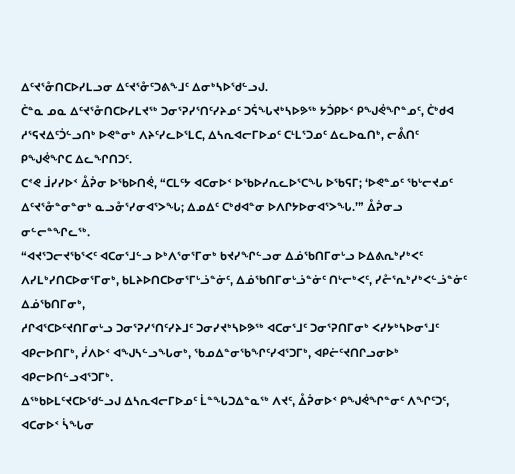ᐃᑦᔪᕐᓁᑎᑕᐅᓯᒪᓗᓂ ᐃᑦᔪᕐᓁᑦᑐᕕᖕᒧᑦ ᐃᓂᒃᓴᐅᖁᓪᓗᒍ.
ᑖᓐᓇ ᓄᓇ ᐃᑦᔪᕐᓁᑎᑕᐅᓯᒪᔪᖅ ᑐᓂᕐᕈᓯᕐᑎᑦᓯᔨᓄᑦ ᑐᕌᖓᔪᒃᓴᐅᕗᖅ ᔭᑑᑭᐅᑉ ᑭᖑᕚᖏᓐᓄᑦ, ᑖᒃᑯᐊ ᓱᕐᕋᔪᐃᑦᑑᓪᓗᑎᒃ ᐅᕙᓐᓂᒃ ᐱᔨᑦᓯᓚᐅᕐᒪᑕ, ᐃᓴᕆᐊᓕᒥᐅᓄᑦ ᑕᒻᒪᕐᑐᓄᑦ ᐃᓚᐅᓇᑎᒃ, ᓕᕔᑎᑦ ᑭᖑᕚᖏᑕ ᐃᓚᖏᑎᑐᑦ.
ᑕᕝᕙ ᒨᓯᓯᐅᑉ ᐂᕉᓂ ᐅᖃᐅᑎᕚ, “ᑕᒪᑦᔭ ᐊᑕᓂᐅᑉ ᐅᖃᐅᓯᕆᓚᐅᕐᑕᖓ ᐅᖃᕋᒥ; ‘ᐅᕙᓐᓄᑦ ᖃᒡᓕᔪᓄᑦ ᐃᑦᔪᕐᓁᓐᓂᓐᓂᒃ ᓇᓗᓁᕐᓯᓂᐊᕐᐳᖓ; ᐃᓄᐃᑦ ᑕᒃᑯᐊᓐᓂ ᐅᐱᒋᔭᐅᓂᐊᕐᐳᖓ.’” ᐂᕉᓂᓗ ᓂᓪᓕᓐᖏᓚᖅ.
“ᐊᔪᕐᑐᓕᔪᖃᕐᐸᑦ ᐊᑕᓂᕐᒧᓪᓗ ᐅᒃᐱᕐᓂᕐᒥᓂᒃ ᑲᔪᓯᖏᓪᓗᓂ ᐃᓅᖃᑎᒥᓂᒡᓗ ᐅᐃᕕᕆᒃᓯᒃᐸᑦ ᐱᓯᒪᒃᓯᑎᑕᐅᓂᕐᒥᓂᒃ, ᑲᒪᔨᐅᑎᑕᐅᓂᕐᒥᒡᓘᓐᓃᑦ, ᐃᓅᖃᑎᒥᓂᒡᓘᓐᓃᑦ ᑎᒡᓕᒃᐸᑦ, ᓯᓔᕐᕆᒃᓯᒃᐸᓪᓘᓐᓃᑦ ᐃᓅᖃᑎᒥᓂᒃ,
ᓱᒋᐊᕐᑕᐅᑦᔪᑎᒥᓂᒡᓗ ᑐᓂᕐᕈᓯᕐᑎᑦᓯᔨᒧᑦ ᑐᓂᓯᔪᒃᓴᐅᕗᖅ ᐊᑕᓂᕐᒧᑦ ᑐᓂᕐᕈᑎᒥᓂᒃ ᐸᓯᔭᒃᓴᐅᓂᕐᒧᑦ ᐊᑭᓕᐅᑎᒥᒃ, ᓰᐱᐅᑉ ᐊᖑᓴᓪᓗᖓᓂᒃ, ᖃᓄᐃᓐᓂᖃᖏᑦᓯᐊᕐᑐᒥᒃ, ᐊᑭᓖᑦᔪᑎᒋᓗᓂᐅᒃ ᐊᑭᓕᐅᑎᓪᓗᐊᕐᑐᒥᒃ.
ᐃᖅᑲᐅᒪᑦᔪᑕᐅᖁᓪᓗᒍ ᐃᓴᕆᐊᓕᒥᐅᓄᑦ ᒫᓐᖓᑐᐃᓐᓇᖅ ᐱᔪᑦ, ᐂᕉᓂᐅᑉ ᑭᖑᕚᖏᓐᓂᑦ ᐱᖏᑦᑐᑦ, ᐊᑕᓂᐅᑉ ᓵᖓᓂ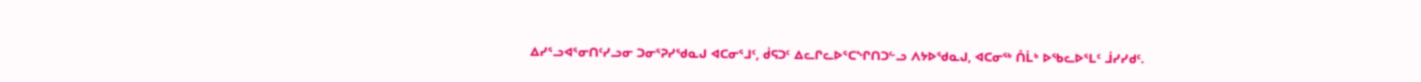ᐃᓯᕐᓗᐊᕐᓂᑎᑦᓯᓗᓂ ᑐᓂᕐᕈᓯᖁᓇᒍ ᐊᑕᓂᕐᒧᑦ, ᑰᕋᑐᑦ ᐃᓚᒋᓚᐅᕐᑕᖏᑎᑐᓪᓗ ᐱᔭᐅᖁᓇᒍ, ᐊᑕᓂᖅ ᑍᒫᒃ ᐅᖃᓚᐅᕐᒪᑦ ᒨᓯᓯᑯᑦ.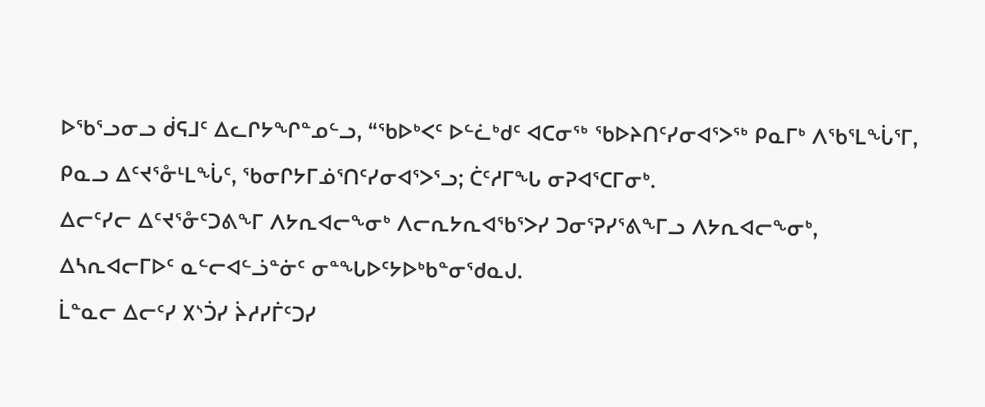ᐅᖃᕐᓗᓂᓗ ᑰᕋᒧᑦ ᐃᓚᒋᔭᖏᓐᓄᓪᓗ, “ᖃᐅᒃᐸᑦ ᐅᓪᓛᒃᑯᑦ ᐊᑕᓂᖅ ᖃᐅᔨᑎᑦᓯᓂᐊᕐᐳᖅ ᑭᓇᒥᒃ ᐱᖃᕐᒪᖔᕐᒥ, ᑭᓇᓗ ᐃᑦᔪᕐᓁᒻᒪᖔᑦ, ᖃᓂᒋᔭᒥᓅᕐᑎᑦᓯᓂᐊᕐᐳᕐᓗ; ᑖᑦᓱᒥᖓ ᓂᕈᐊᕐᑕᒥᓂᒃ.
ᐃᓕᑦᓯᓕ ᐃᑦᔪᕐᓁᑦᑐᕕᖕᒥ ᐱᔭᕆᐊᓕᖕᓂᒃ ᐱᓕᕆᔭᕆᐊᖃᕐᐳᓯ ᑐᓂᕐᕈᓯᕐᕕᖕᒥᓗ ᐱᔭᕆᐊᓕᖕᓂᒃ, ᐃᓴᕆᐊᓕᒥᐅᑦ ᓇᓪᓕᐊᓪᓘᓐᓃᑦ ᓂᓐᖓᐅᑦᔭᐅᒃᑲᓐᓂᖁᓇᒍ.
ᒫᓐᓇᓕ ᐃᓕᑦᓯ ᙭ᔅᑑᓯ ᔩᓱᓯᒦᑦᑐᓯ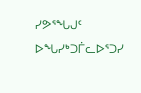ᓯᕗᕐᖓᒍᑦ ᐅᖓᓯᒃᑐᒦᓚᐅᕐᑐᓯ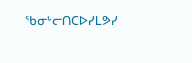ᖃᓂᒡᓕᑎᑕᐅᓯᒪᕗᓯ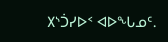᙭ᔅᑑᓯᐅᑉ ᐊᐅᖓᓄᑦ.